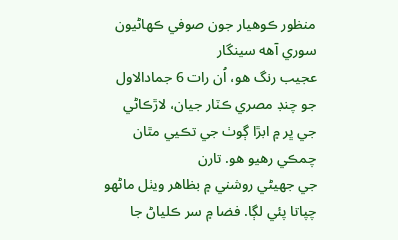منظور ڪوهيار جون صوفي ڪهاڻيون
سوري آهه سينگار
عجيب رنگ هو، اُن رات 6 جمادالاول جو چنڊ مصري ڪٽار جيان، لاڙڪاڻي جي ڀر ۾ ابڙا ڳوٺ جي تڪيي مٿان چمڪي رهيو هو. تارن
جي جھيڻي روشني ۾ بظاهر ويٺل ماڻهو چپاتا پئي لڳا. فضا ۾ سر ڪلياڻ جا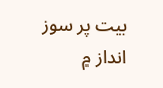بيت پر سوز انداز ۾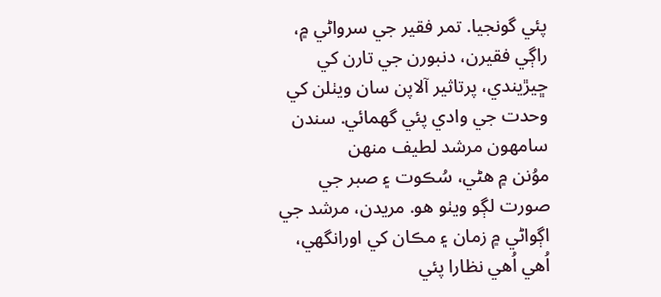پئي گونجيا. تمر فقير جي سرواڻي ۾،
راڳي فقيرن، دنبورن جي تارن کي ڇيڙيندي، پرتاثير آلاپن سان ويٺلن کي وحدت جي وادي پئي گھمائي. سندن سامهون مرشد لطيف منهن
موُنن ۾ هڻي، سُڪوت ۽ صبر جي صورت لڳو ويٺو هو. مريدن، مرشد جي اڳواڻي ۾ زمان ۽ مڪان کي اورانگهي، اُهي اُهي نظارا پئي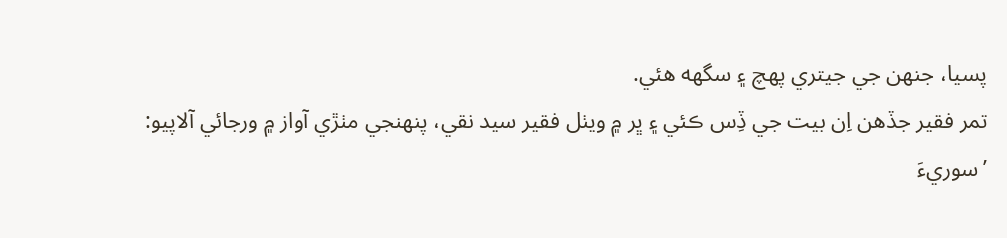پسيا، جنهن جي جيتري پهچ ۽ سگھه هئي.
تمر فقير جڏهن اِن بيت جي ڏِس ڪئي ۽ ڀر ۾ ويٺل فقير سيد نقي، پنهنجي مٺڙي آواز ۾ ورجائي آلاپيو:
’سوريءَ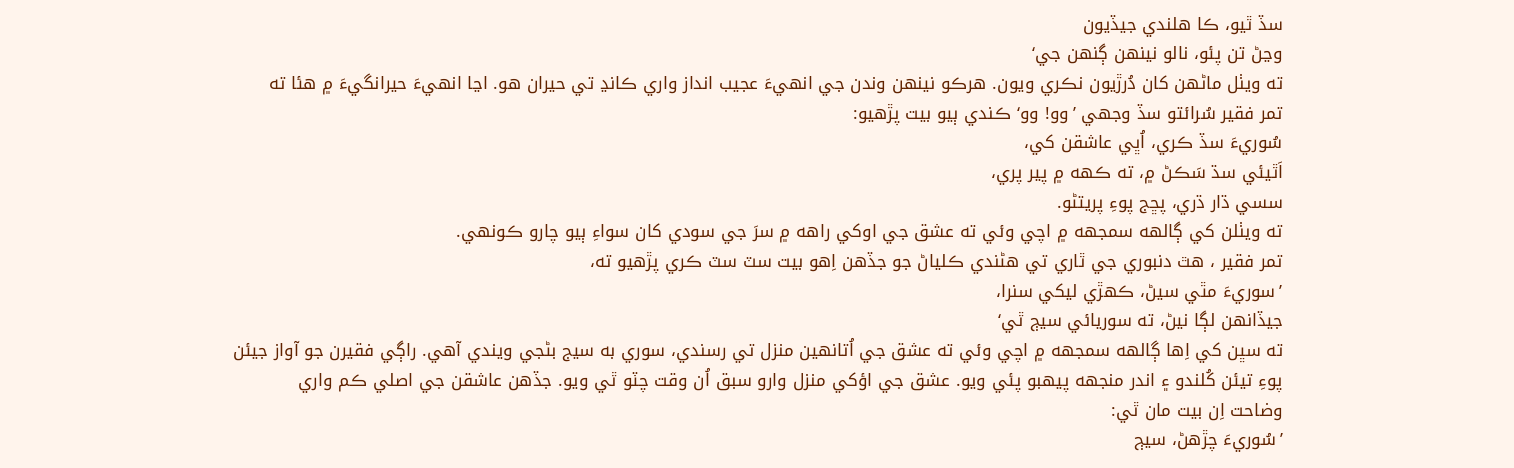سڏ ٿيو، ڪا هلندي جيڏيون
وڃڻ تن پئو، نالو نينهن ڳنهن جي‘
ته ويٺل ماڻهن کان دُرڙيون نڪري ويون. هرڪو نينهن وندن جي انهيءَ عجيب انداز واري ڪانڍ تي حيران هو. اڃا انهيءَ حيرانگيءَ ۾ هئا ته
تمر فقير سُرائتو سڏ وجهي ’وو! وو‘ ڪندي ٻيو بيت پڙهيو:
سُوريءَ سڏ ڪري، اُڀي عاشقن کي،
اَٿيئي سڌ سَڪڻ ۾، ته ڪهه ۾ پير پري،
سسي ڌار ڌري، پڇج پوءِ پريتڻو.
ته ويٺلن کي ڳالهه سمجهه ۾ اچي وئي ته عشق جي اوکي راهه ۾ سرَ جي سودي کان سواءِ ٻيو چارو ڪونهي.
تمر فقير ، هٿ دنبوري جي ٿاري تي هڻندي ڪلياڻ جو جڏهن اِهو بيت سٽ سٽ ڪري پڙهيو ته،
’سوريءَ مٿي سيڻ، ڪهڙي ليکي سنرا،
جيڏانهن لڳا نيڻ، ته سوريائي سيڄ ٿي‘
ته سڀن کي اِها ڳالهه سمجھه ۾ اچي وئي ته عشق جي اُتانهين منزل تي رسندي، سوري به سيج بڻجي ويندي آهي. راڳي فقيرن جو آواز جيئن
پوءِ تيئن کُلندو ۽ اندر منجھه پيهبو پئي ويو. عشق جي اؤکي منزل وارو سبق اُن وقت چٽو ٿي ويو. جڏهن عاشقن جي اصلي ڪم واري
وضاحت اِن بيت مان ٿي:
’سُوريءَ چڙهڻ، سيڄ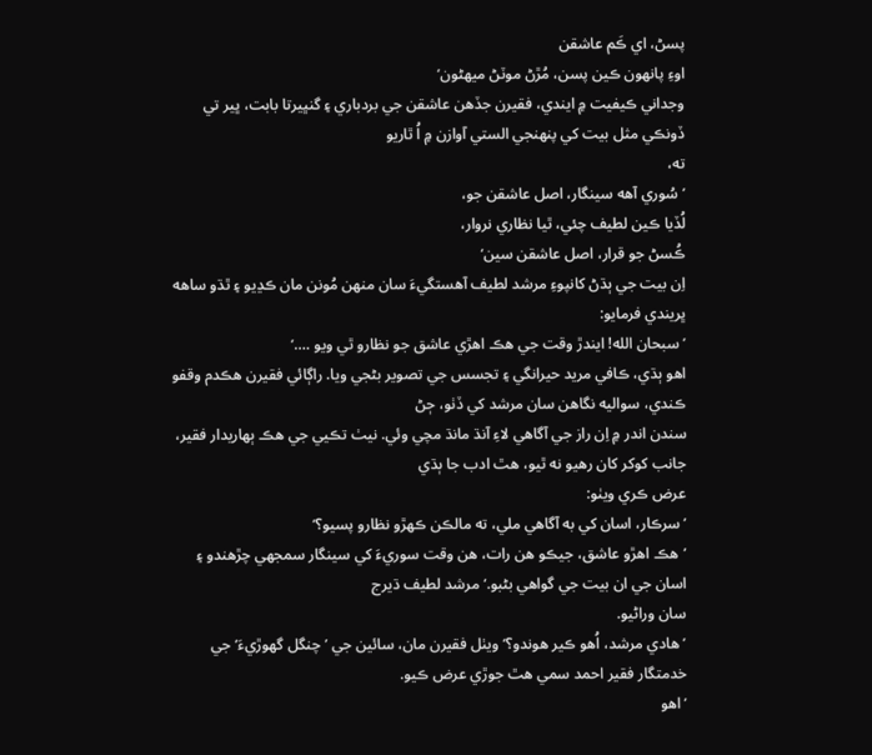پسڻ، اي ڪَم عاشقن
اوءِ پانهون ڪين پسن، مُڙڻ موٽڻ ميهڻون‘
وجداني ڪيفيت ۾ ايندي، فقيرن جڏهن عاشقن جي بردباري ۽ گنڀيرتا بابت، ڀير تي ڏونڪي مثل بيت کي پنهنجي الستي آوازن ۾ اُ ٿاريو
ته،
’سُوري آهه سينگار، اصل عاشقن جو،
لُڏيا ڪين لطيف چئي، ٿيا نظاري نروار،
ڪُسڻ جو قرار، اصل عاشقن سين‘
اِن بيت جي ٻڌڻ کانپوءِ مرشد لطيف آهستگيءَ سان منهن مُونن مان ڪڍيو ۽ ٿڌو ساهه ڀريندي فرمايو:
’سبحان الله! ايندڙ وقت جي هڪ اهڙي عاشق جو نظارو ٿي ويو ....‘
اهو ٻڌي، ڪافي مريد حيرانگي ۽ تجسس جي تصوير بڻجي ويا. راڳائي فقيرن هڪدم وقفو ڪندي، سواليه نگاهن سان مرشد کي ڏٺو، ڄڻ
سندن اندر ۾ اِن راز جي آگاهي لاءِ آنڌ مانڌ مچي وئي. نيٺ تڪيي جي هڪ ٻهاريدار فقير، جانب کوکر کان رهيو نه ٿيو، هٿ ادب جا ٻڌي
عرض ڪري ويٺو:
’سرڪار، اسان کي به آگاهي ملي، ته مالڪن ڪهڙو نظارو پسيو؟‘
’هڪ اهڙو عاشق، جيڪو هن رات، هن وقت سوريءَ کي سينگار سمجھي چڙهندو ۽ اسان جي ان بيت جي گواهي بڻبو.‘ مرشد لطيف ڌيرج
سان وراڻيو.
’هادي مرشد، اُهو ڪير هوندو؟‘ ويٺل فقيرن مان، سائين جي ’چنگل گھوڙيءَ‘ جي خدمتگار فقير احمد سمي هٿ جوڙي عرض ڪيو.
’اهو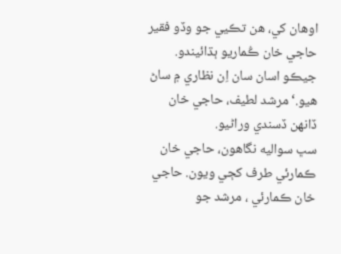اوهان کي، هن تڪيي جو وڏو فقير حاجي خان ڪُماريو ٻڌائيندو. جيڪو اسان سان اِن نظاري ۾ ساڻ هيو.‘ مرشد لطيف، حاجي خان
ڏانهن ڏسندي وراڻيو.
سڀ سواليه نگاهون، حاجي خان ڪمارئي طرف کڄي ويون. حاجي خان ڪمارئي ، مرشد جو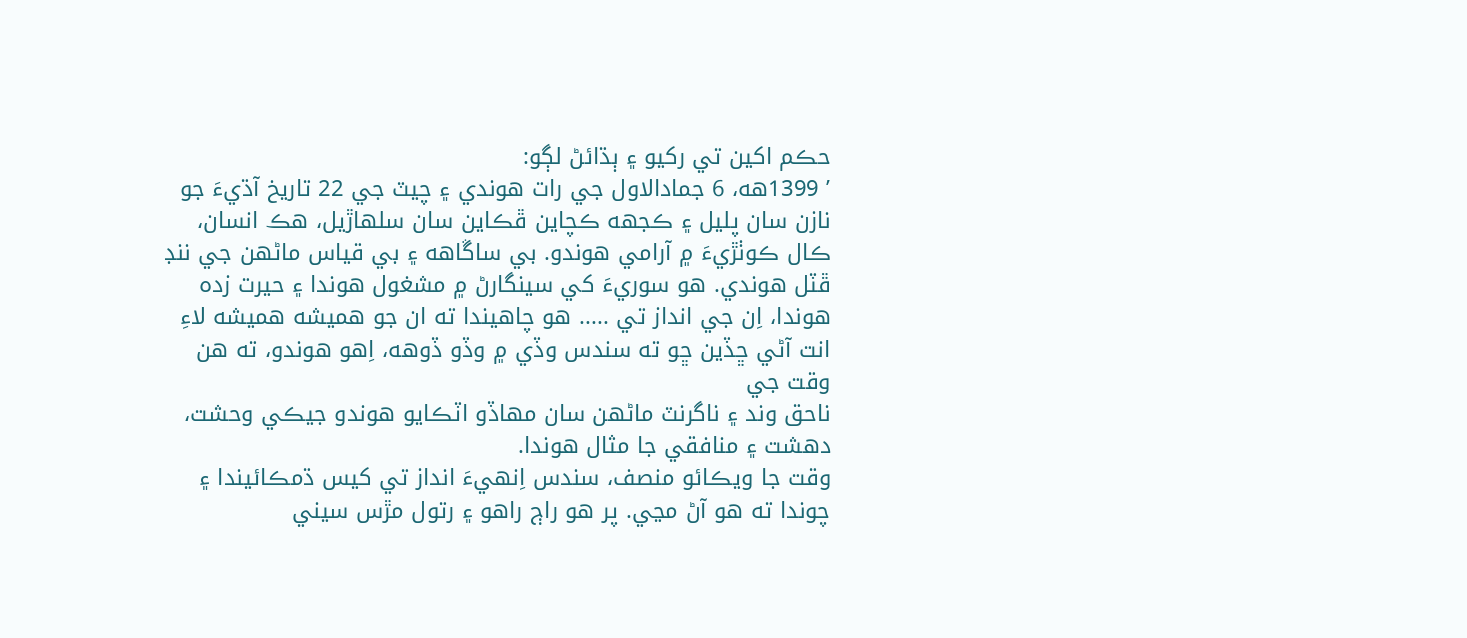حڪم اکين تي رکيو ۽ ٻڌائڻ لڳو:
’ 1399هه، 6 جمادالاول جي رات هوندي ۽ چيٽ جي 22 تاريخ آڌيءَ جو نازن سان پليل ۽ ڪجھه ڪچاين ڦڪاين سان سلهاڙيل، هڪ انسان،
ڪال ڪوٺڙيءَ ۾ آرامي هوندو. بي ساڱاهه ۽ بي قياس ماڻهن جي ننڊ ڦٽل هوندي. هو سوريءَ کي سينگارڻ ۾ مشغول هوندا ۽ حيرت زده
هوندا، اِن جي انداز تي ..... هو چاهيندا ته ان جو هميشه هميشه لاءِ انت آڻي ڇڏين ڇو ته سندس وڏي ۾ وڏو ڏوهه، اِهو هوندو، ته هن وقت جي
ناحق وند ۽ ناگرنٽ ماڻهن سان مهاڏو اٽڪايو هوندو جيڪي وحشت، دهشت ۽ منافقي جا مثال هوندا.
وقت جا ويڪائو منصف، سندس اِنهيءَ انداز تي کيس ڌمڪائيندا ۽ چوندا ته هو آڻ مڃي. پر هو راڄ راهو ۽ رتول مڙس سيني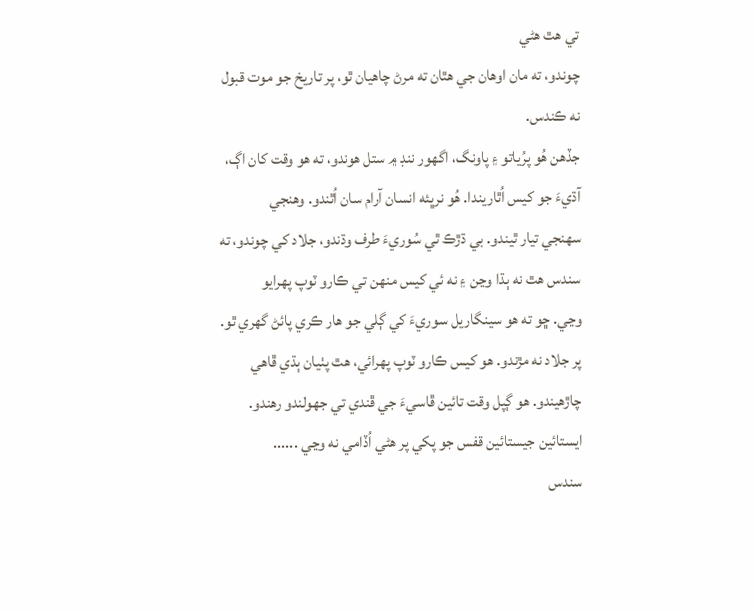تي هٿ هڻي
چوندو، ته مان اوهان جي هٿان ته مرڻ چاهيان ٿو، پر تاريخ جو موت قبول نه ڪندس.
جڏهن هُو پرُياتو ۽ پاونگ، اگھور ننڊ ۾ ستل هوندو، ته هو وقت کان اڳ، آڌيءَ جو کيس اُٿاريندا. هُو نرڀئه انسان آرام سان اُٿندو. وهنجي
سهنجي تيار ٿيندو. بي ڌڙڪ ٿي سُوريءَ طرف وڌندو، جلاد کي چوندو، ته سندس هٿ نه ٻڌا وڃن ۽ نه ئي کيس منهن تي ڪارو ٽوپ پهرايو
وڃي. ڇو ته هو سينگاريل سوريءَ کي ڳلي جو هار ڪري پائڻ گھري ٿو. پر جلاد نه مڙندو. هو کيس ڪارو ٽوپ پهرائي، هٿ پٺيان ٻڌي ڦاهي
چاڙهيندو. هو ڳپل وقت تائين ڦاسيءَ جي ڦندي تي جھولندو رهندو. ايستائين جيستائين قفس جو پکي پر هڻي اُڏامي نه وڃي ......
سندس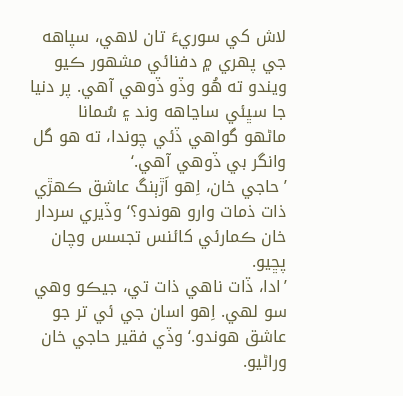لاش کي سوريءَ تان لاهي، سپاهه جي پهري ۾ دفنائي مشهور ڪيو ويندو ته هُو وڏو ڏوهي آهي. پر دنيا جا سڀئي ساڃاهه وند ۽ سُمانا
ماڻهو گواهي ڏئي چوندا، ته هو گل وانگر بي ڏوهي آهي.‘
’حاجي خان، اِهو اَڙٻنگ عاشق ڪهڙي ذات ذمات وارو هوندو؟‘ وڏيري سردار خان ڪمارئي کائنس تجسس وچان پڇيو.
’ادا، ڏات ناهي ذات تي، جيڪو وهي سو لهي. اِهو اسان جي ئي تر جو عاشق هوندو.‘ وڏي فقير حاجي خان وراڻيو.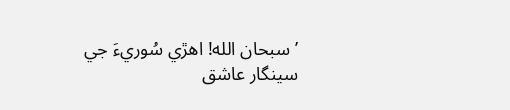’سبحان الله! اهڙي سُوريءَ جي سينگار عاشق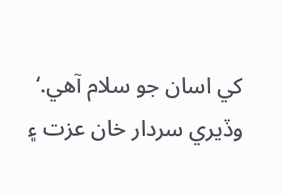کي اسان جو سلام آهي.‘ وڏيري سردار خان عزت ۽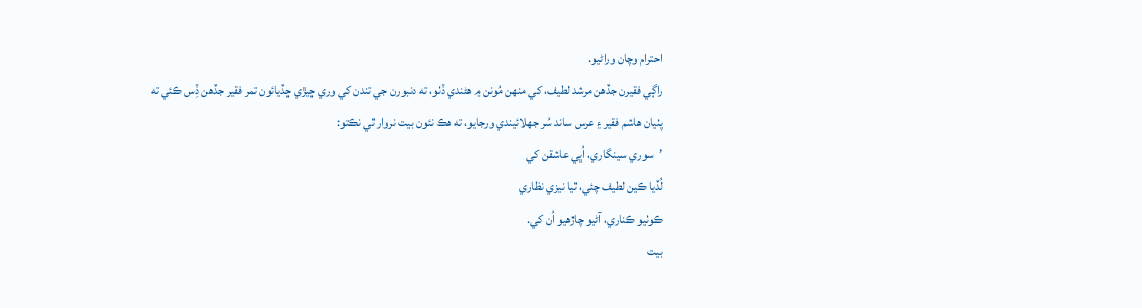احترام وچان وراڻيو.
راڳي فقيرن جڏهن مرشد لطيف، کي منهن مُونن ۾ هڻندي ڏٺو، ته دنبورن جي تندن کي وري ڇيڙي ڇڏيائون تمر فقير جڏهن ڏِس ڪئي ته
پٺيان هاشم فقير ۽ عرس ساند سُر جھلائيندي ورجايو، ته هڪ نئون بيت نروار ٿي نڪتو:
’سوري سينگاري، اُڀي عاشقن کي
لُڏيا ڪين لطيف چئي، ٿيا نيزي نظاري
ڪوٺيو ڪناري، آڻيو چاڙهيو اُن کي.
بيت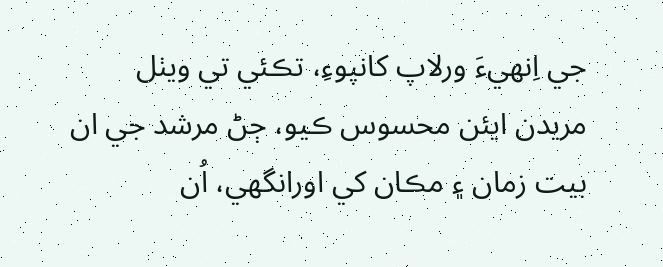جي اِنهيءَ ورلاپ کانپوءِ، تڪئي تي ويٺل مريدن ايئن محسوس ڪيو، ڄڻ مرشد جي ان بيت زمان ۽ مڪان کي اورانگھي، اُن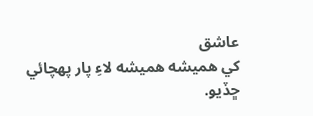عاشق
کي هميشه هميشه لاءِ پار پهچائي ڇڏيو.